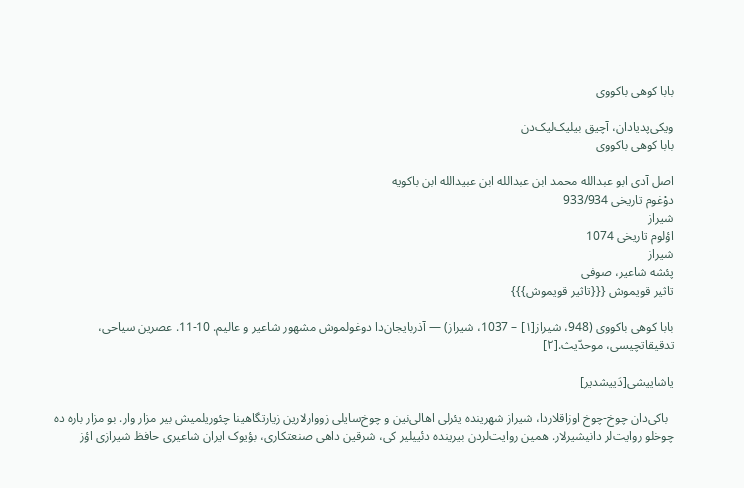بابا کوهی باکووی

ویکی‌پدیادان، آچیق بیلیک‌لیک‌دن
بابا کوهی باکووی

اصل آدی ابو عبدالله محمد ابن عبدالله ابن عبیدالله ابن باکویه
دوْغوم تاریخی 933/934
شیراز
اؤلوم تاریخی 1074
شیراز
پئشه شاعیر، صوفی
تاثیر قویموش {{{تاثیر قویموش}}}

بابا کوهی باکووی (948، شیراز[۱] – 1037، شیراز) — آذربایجان‌دا دوغولموش مشهور شاعیر و عالیم. 10-11. عصرین سیاحی، تدقیقاتچیسی، موحدّیث.[۲]

یاشاییشی[دَییشدیر]

  باکی‌دان چوخ-چوخ اوزاقلاردا، شیراز شهرینده یئرلی اهالی‌نین و چوخ‌سایلی زووارلارین زیارتگاهینا چئوریلمیش بیر مزار وار. بو مزار باره ده چوخلو روایت‌لر دانیشیرلار. همین روایت‌لردن بیرینده دئییلیر کی، شرقین داهی صنعتکاری، بؤیوک ایران شاعیری حافظ شیرازی اؤز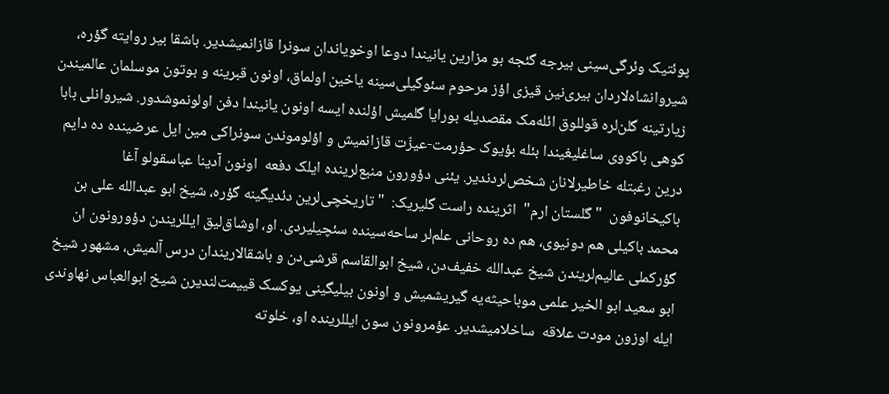پوئتیک وئرگی‌سینی بیرجه گئجه بو مزارین یانیندا دوعا اوخویاندان سونرا قازانمیشدیر. باشقا بیر روایته گؤره، شیروانشاه‌لاردان بیری‌نین قیزی اؤز مرحوم سئوگیلی‌سینه یاخین اولماق، اونون قبرینه و بوتون موسلمان عالمیندن زیارتینه گلن‌لره قوللوق ائله‌مک مقصدیله بورایا گلمیش اؤلنده ایسه اونون یانیندا دفن اولونموشدور. شیروانلی بابا کوهی باکووی ساغلیغیندا بئله بؤیوک حؤرمت-عیزّت قازانمیش و اؤلوموندن سونراکی مین ایل عرضینده ده دایم درین رغبتله خاطیرلانان شخص‌لردندیر. یئنی دؤورون منبع‌لرینده ایلک دفعه  اونون آدینا عباسقولو آغا باکیخانوفون  "گلستان ارم"  اثرینده راست گلیریک:  " تاریخچی‌لرین دئدیگینه گؤره، شیخ ابو عبدالله علی بن محمد باکیلی هم دونیوی، هم ده روحانی علم‌لر ساحه‌سینده سئچیلیردی. او، اوشاق‌لیق ایللریندن دؤورونون ان گؤرکملی عالیم‌لریندن شیخ عبدالله خفیف‌دن، شیخ ابوالقاسم قرشی‌دن و باشقالاریندان درس آلمیش، مشهور شیخ ابو سعید ابو الخیر علمی موباحیثه‌یه گیریشمیش و اونون بیلیگینی یوکسک قییمت‌لندیرن شیخ ابوالعباس نهاوندی ایله اوزون مودت علاقه  ساخلامیشدیر. عؤمرونون سون ایللرینده او، خلوته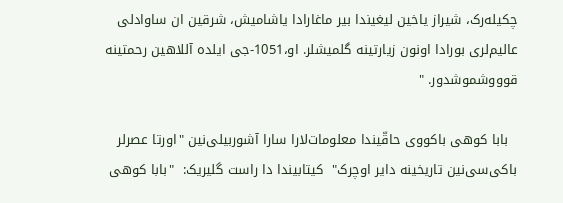چکیله‌رک، شیراز یاخین لیغیندا بیر ماغارادا یاشامیش، شرقین ان ساوادلی عالیم‌لری بورادا اونون زیارتینه گلمیشلر. او،1051-جی ایلده آللاهین رحمتینه قوووشموشدور. "

  بابا کوهی باکووی حاقّیندا معلومات‌لارا سارا آشوربیلی‌نین "اورتا عصرلر باکی‌سی‌نین تاریخینه دایر اوچرک‌"  کیتابیندا دا راست گلیریک:  "بابا کوهی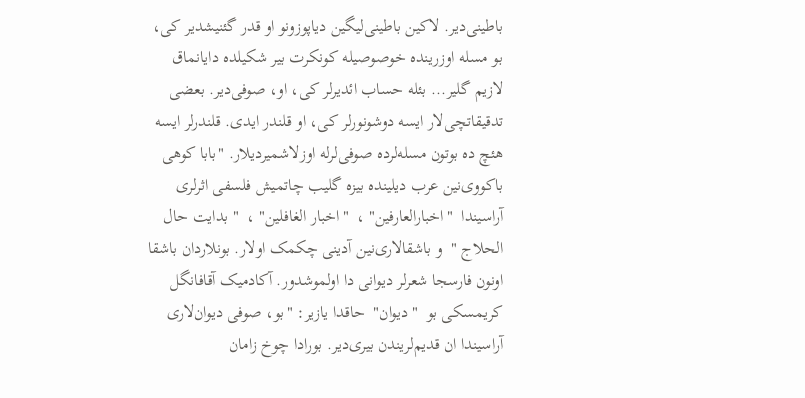باطینی‌دیر. لاکین باطینی‌لیگین دیاپوزونو او قدر گئنیشدیر کی، بو مسله اوزرینده خوصوصیله کونکرت بیر شکیلده دایانماق لازیم گلیر... بئله حساب ائدیرلر کی، او، صوفی‌دیر. بعضی تدقیقاتچی‌لار ایسه دوشونورلر کی، او قلندر ایدی. قلندرلر ایسه هئچ ده بوتون مسله‌لرده صوفی‌لرله اوزلاشمیردیلار. "بابا کوهی باکووی‌نین عرب دیلینده بیزه گلیب چاتمیش فلسفی اثرلری آراسیندا  "اخبارالعارفین" ،  "اخبار الغافلین‌" ،  " بدایت حال الحلاج "  و باشقالاری‌نین آدینی چکمک اولار. بونلاردان باشقا اونون فارسجا شعرلر دیوانی دا اولموشدور. آکادمیک آقافانگل کریمسکی بو  "دیوان‌"  حاقدا یازیر: "بو، صوفی دیوان‌لاری آراسیندا ان قدیم‌لریندن بیری‌دیر. بورادا چوخ زامان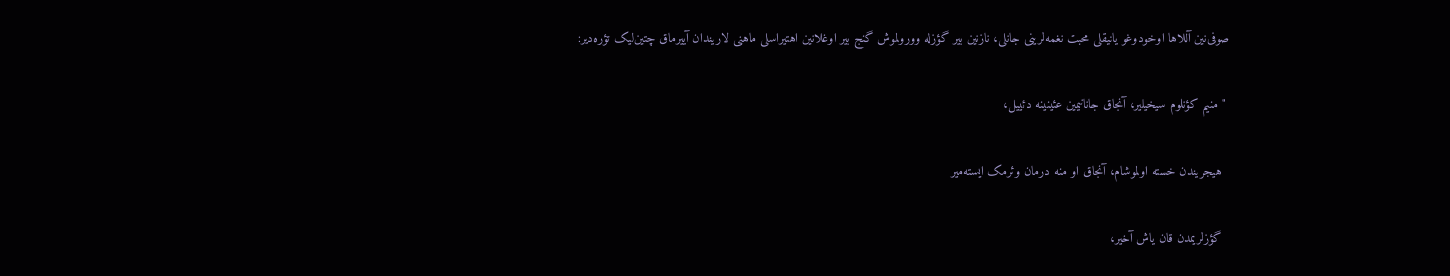صوفی‌نین آللاها اوخودوغو یانیقلی محبت نغمه‌لرینی جانلی، ناز‌نین بیر گؤزله وورولموش گنج بیر اوغلانین اهتیراسلی ماهنی لاریندان آییرماق چتین‌لیک تؤره‌دیر:

 " منیم کؤنلوم سیخیلیر، آنجاق جانانیمین عئینینه دئییل،

  هیجریندن خسته اولموشام، آنجاق او منه درمان وئرمک ایسته‌میر

  گؤزلریمدن قان یاش آخیر،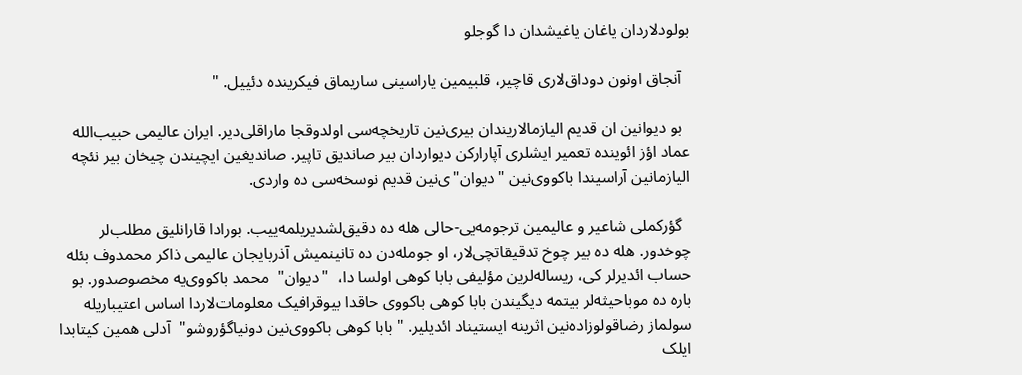بولودلاردان یاغان یاغیشدان دا گوجلو

  آنجاق اونون دوداق‌لاری قاچیر، قلبیمین یاراسینی ساریماق فیکرینده دئییل. "

  بو دیوانین ان قدیم الیازمالاریندان بیری‌نین تاریخچه‌سی اولدوقجا ماراقلی‌دیر. ایران عالیمی حبیب‌الله عماد اؤز ائوینده تعمیر ایشلری آپارارکن دیواردان بیر صاندیق تاپیر. صاندیغین ایچیندن چیخان بیر نئچه الیازمانین آراسیندا باکووی‌نین "دیوان‌"ی‌نین قدیم نوسخه‌سی ده واردی.

  گؤرکملی شاعیر و عالیمین ترجومه‌یی-حالی هله ده دقیق‌لشدیریلمه‌ییب. بورادا قارانلیق مطلب‌لر چوخدور. هله ده بیر چوخ تدقیقاتچی‌لار، او جومله‌دن ده تانینمیش آذربایجان عالیمی ذاکر محمدوف بئله حساب ائدیرلر کی، ریساله‌لرین مؤلیفی بابا کوهی اولسا دا،  "دیوان‌"  محمد باکووی‌یه مخصوصدور. بو باره ده موباحیثه‌لر بیتمه دیگیندن بابا کوهی باکووی حاقدا بیوقرافیک معلومات‌لاردا اساس اعتیباریله سولماز رضاقولوزاده‌نین اثرینه ایستیناد ائدیلیر. "بابا کوهی باکووی‌نین دونیاگؤروشو‌"  آدلی همین کیتابدا ایلک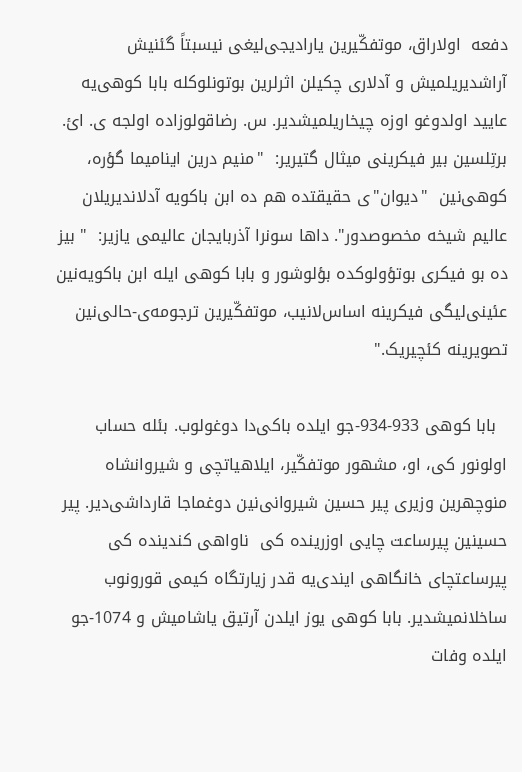دفعه  اولاراق، موتفکّیرین یارادیجی‌لیغی نیسبتاً گئنیش آراشدیریلمیش و آدلاری چکیلن اثرلرین بوتونلوکله بابا کوهی‌یه عایید اولدوغو اوزه چیخاریلمیشدیر. س. رضاقولوزاده اولجه ی. ائ. برتِلسین بیر فیکرینی میثال گتیریر:  "منیم درین اینامیما گؤره، کوهی‌نین  "دیوان‌"ی حقیقتده هم ده ابن باکویه آدلاندیریلان عالیم شیخه مخصوصدور‌". داها سونرا آذربایجان عالیمی یازیر:  " بیز ده بو فیکری بوتؤولوکده بؤلوشور و بابا کوهی ایله ابن باکویه‌نین عئینی‌لیگی فیکرینه اساس‌لانیب، موتفکّیرین ترجومه‌ی-حالی‌نین تصویرینه کئچیریک."

  بابا کوهی 933-934-جو ایلده باکی‌دا دوغولوب. بئله حساب اولونور کی، او، مشهور موتفکّیر، ایلاهیاتچی و شیروانشاه منوچهر‌ین وزیری پیر حسین شیروانی‌نین دوغماجا قارداشی‌دیر. پیر حسینین پیرساعت چایی اوزرینده کی  ناواهی کندینده کی  پیرساعتچای خانگاهی ایندی‌یه قدر زیارتگاه کیمی قورونوب ساخلانمیشدیر. بابا کوهی یوز ایلدن آرتیق یاشامیش و 1074-جو ایلده وفات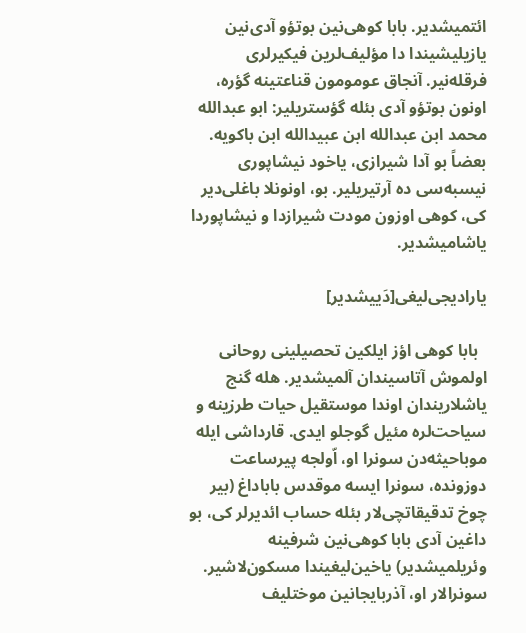ائتمیشدیر. بابا کوهی‌نین بوتؤو آدی‌نین یازیلیشیندا دا مؤلیف‌لرین فیکیرلری فرقله‌نیر. آنجاق عومومون قناعتینه گؤره، اونون بوتؤو آدی بئله گؤستریلیر: ابو عبدالله محمد ابن عبدالله ابن عبیدالله ابن باکویه. بعضاً بو آدا شیرازی، یاخود نیشاپوری نیسبه‌سی ده آرتیریلیر. بو، اونونلا باغلی‌دیر کی، کوهی اوزون مودت شیرازدا و نیشاپوردا یاشامیشدیر.

یارادیجی‌لیغی[دَییشدیر]

  بابا کوهی اؤز ایلکین تحصیلینی روحانی اولموش آتاسیندان آلمیشدیر. هله گنج یاشلاریندان اوندا موستقیل حیات طرزینه و سیاحت‌لره مئیل گوجلو ایدی. قارداشی ایله موباحیثه‌دن سونرا او، اّولجه پیرساعت دوزونده، سونرا ایسه موقدس باباداغ (بیر چوخ تدقیقاتچی‌لار بئله حساب ائدیرلر کی، بو داغین آدی بابا کوهی‌نین شرفینه وئریلمیشدیر) یاخین‌لیغیندا مسکون‌لاشیر. سونرالار او، آذربایجانین موختلیف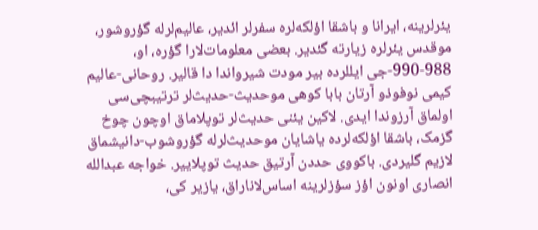یئرلرینه، ایرانا و باشقا اؤلکه‌لره سفرلر ائدیر، عالیم‌لرله گؤروشور، موقدس یئرلره زیارته گئدیر. بعضی معلومات‌لارا گؤره، او، 988-990-جی ایللرده بیر مودت شیرواندا دا قالیر. روحانی-عالیم کیمی نوفوذو آرتان بابا کوهی موحدیث-حدیث‌لر ترتیبچی‌سی اولماق آرزوندا ایدی. لاکین یئنی حدیث‌لر توپلاماق اوچون چوخ گزمک، باشقا اؤلکه‌لرده یاشایان موحدیث‌لرله گؤروشوب-دانیشماق لازیم گلیردی. باکووی حددن آرتیق حدیث توپلاییر. خواجه عبدالله انصاری اونون اؤز سؤزلرینه اساس‌لاناراق، یازیر کی،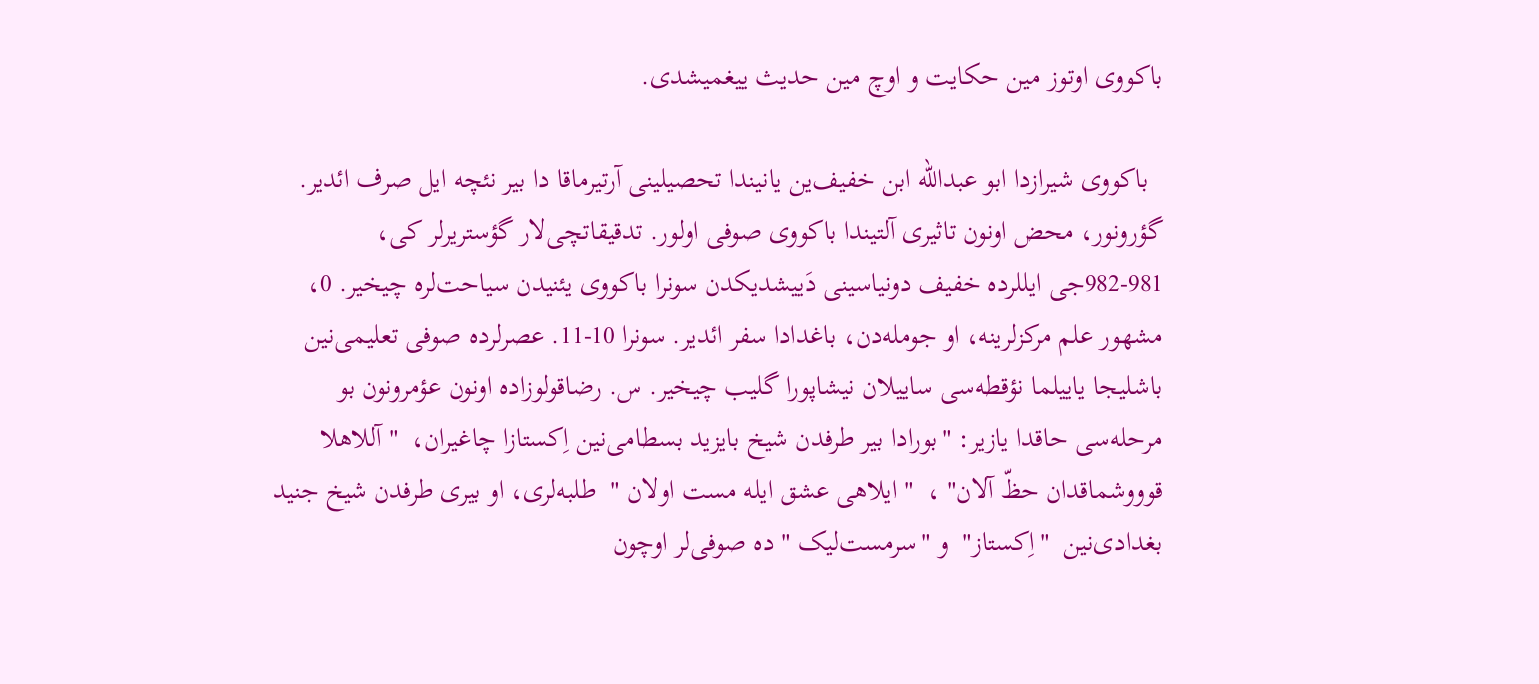باکووی اوتوز مین حکایت و اوچ مین حدیث ییغمیشدی.

  باکووی شیرازدا ابو عبدالله ابن خفیف‌ین یانیندا تحصیلینی آرتیرماقا دا بیر نئچه ایل صرف ائدیر. گؤرونور، محض اونون تاثیری آلتیندا باکووی صوفی اولور. تدقیقاتچی‌لار گؤستریرلر کی، 981-982جی ایللرده خفیف دونیاسینی دَییشدیکدن سونرا باکووی یئنیدن سیاحت‌لره چیخیر. 0، مشهور علم مرکزلرینه، او جومله‌دن، باغدادا سفر ائدیر. سونرا 10-11. عصرلرده صوفی تعلیمی‌نین باشلیجا یاییلما نؤقطه‌سی ساییلان نیشاپورا گلیب چیخیر. س. رضاقولوزاده اونون عؤمرونون بو مرحله‌سی حاقدا یازیر: "بورادا بیر طرفدن شیخ بایزید بسطامی‌نین اِکستازا چاغیران،  " آللاهلا قوووشماقدان حظّ آلان‌" ،  " ایلاهی عشق ایله مست اولان "  طلبه‌لری، او بیری طرفدن شیخ جنید بغدادی‌نین  "اِکستاز‌"  و "سرمست‌لیک ‌" ده صوفی‌لر اوچون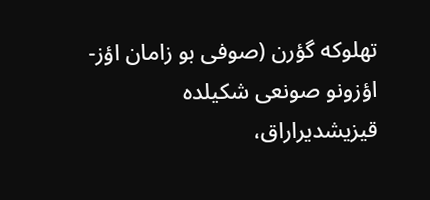تهلوکه گؤرن (صوفی بو زامان اؤز-اؤزونو صونعی شکیلده قیزیشدیراراق،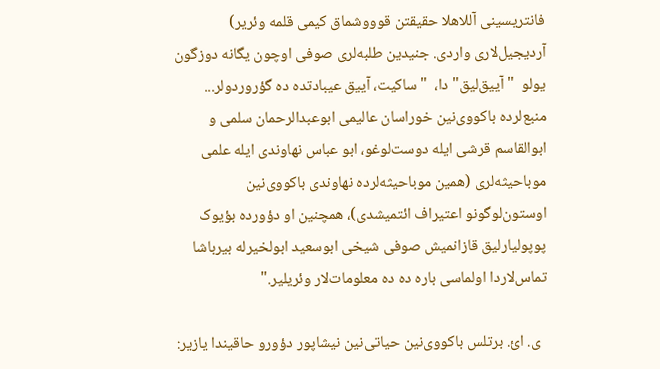فانتریسینی آللاهلا حقیقتن قوووشماق کیمی قلمه وئریر) آردیجیل‌لاری واردی. جنیدین طلبه‌لری صوفی اوچون یگانه دوزگون یولو  "آییق‌لیق" دا،  " ساکیت، آییق عیبادتده ده گؤروردولر... منبع‌لرده باکووی‌نین خوراسان عالیمی ابوعبدالرحمان سلمی و ابوالقاسم قرشی ایله دوست‌لوغو، ابو عباس نهاوندی ایله علمی موباحیثه‌لری (همین موباحیثه‌لرده نهاوندی باکووی‌نین اوستون‌لوگونو اعتیراف ائتمیشدی)، همچنین او دؤورده بؤیوک پوپولیارلیق قازانمیش صوفی شیخی ابوسعید ابولخیرله بیرباشا تماس‌لاردا اولماسی باره ده ده معلومات‌لار وئریلیر."

  ی. ائ. برتلس باکووی‌نین حیاتی‌نین نیشاپور دؤورو حاقیندا یازیر: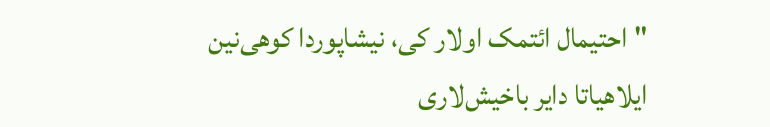"احتیمال ائتمک اولار کی، نیشاپوردا کوهی‌نین ایلاهیاتا دایر باخیش‌لاری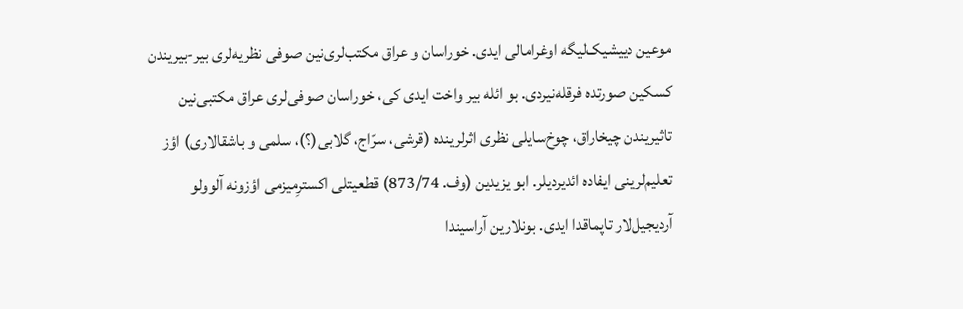موعین دییشیک‌لیگه اوغرامالی ایدی. خوراسان و عراق مکتب‌لری‌نین صوفی نظریه‌لری بیر-بیریندن کسکین صورتده فرقله‌نیردی. بو ائله بیر واخت ایدی کی، خوراسان صوفی‌لری عراق مکتبی‌نین تاثیریندن چیخاراق، چوخ‌سایلی نظری اثرلرینده (قرشی، سرّاج، گلابی(؟)، سلمی و باشقالاری) اؤز تعلیم‌لرینی ایفاده ائدیردیلر. ابو یزیدین (وف. 873/74) قطعیتلی اکسترِمیزمی اؤزونه آلوولو آردیجیل‌لار تاپماقدا ایدی. بونلارین آراسیندا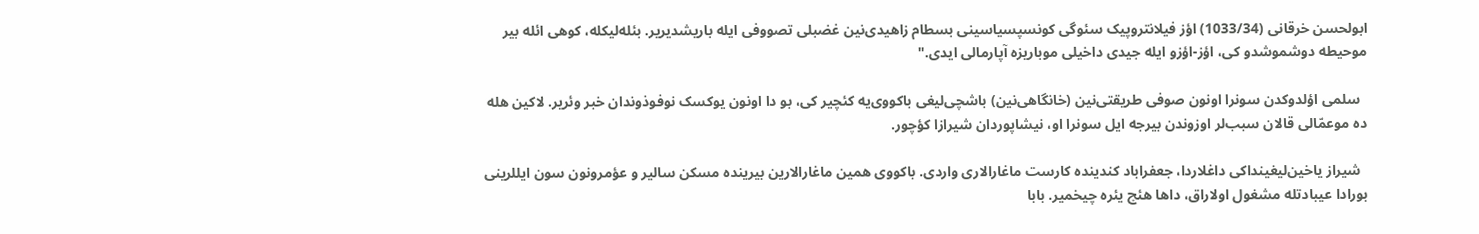ابولحسن خرقانی (1033/34) اؤز فیلانتروپیک سئوگی کونسپسیاسینی بسطام زاهیدی‌نین غضبلی تصووفی ایله باریشدیریر. بئله‌لیکله، کوهی ائله بیر موحیطه دوشموشدو کی، اؤز-اؤزو ایله جیدی داخیلی موباریزه آپارمالی‌ ایدی."

  سلمی اؤلدوکدن سونرا اونون صوفی طریقتی‌نین (خانگاهی‌نین) باشچی‌لیغی باکووی‌یه کئچیر کی، بو دا اونون یوکسک نوفوذوندان خبر وئریر. لاکین هله ده موعمّالی قالان سبب‌لر اوزوندن بیرجه ایل سونرا او، نیشاپوردان شیرازا کؤچور.

  شیراز یاخین‌لیغینداکی داغلاردا، جعفراباد کندینده کارست ماغارالاری واردی. باکووی همین ماغارالارین بیرینده مسکن سالیر و عؤمرونون سون ایللرینی بورادا عیبادتله مشغول اولاراق، داها هئچ یئره چیخمیر. بابا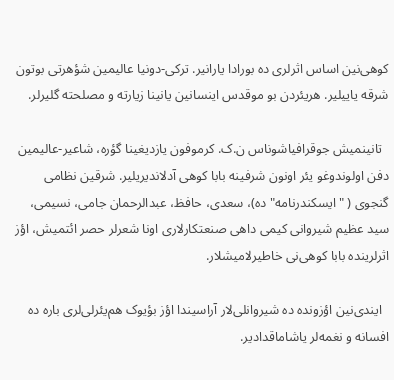کوهی‌نین اساس اثرلری ده بورادا یارانیر. ترکی-دونیا عالیمین شؤهرتی بوتون شرقه یاییلیر. هریئردن بو موقدس اینسانین یانینا زیارته و مصلحته گلیرلر.

  تانینمیش جوقرافیاشوناس ن.ک. کرموفون یازدیغینا گؤره، شاعیر-عالیمین دفن اولوندوغو یئر اونون شرفینه بابا کوهی آدلاندیریلیر. شرقین نظامی گنجوی ( "ایسکندرنامه‌" ده)، سعدی، حافظ، عبدالرحمان جامی، نسیمی، سید عظیم شیروانی کیمی داهی صنعتکارلاری اونا شعرلر حصر ائتمیش، اؤز اثرلرینده بابا کوهی‌نی خاطیرلامیشلار.

  ایندی‌نین اؤزونده ده شیروانلی‌لار آراسیندا اؤز بؤیوک هم‌یئرلی‌لری باره ده افسانه و نغمه‌لر یاشاماقدادیر.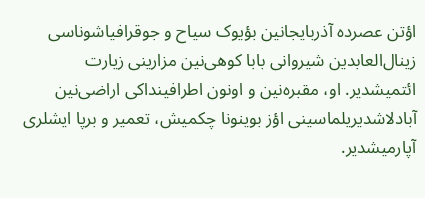اؤتن عصرده آذربایجانین بؤیوک سیاح و جوقرافیاشوناسی زینال‌العابدین شیروانی بابا کوهی‌نین مزارینی زیارت ائتمیشدیر. او، مقبره‌نین و اونون اطرافینداکی اراضی‌نین آبادلاشدیریلماسینی اؤز بوینونا چکمیش، تعمیر و برپا ایشلری آپارمیشدیر.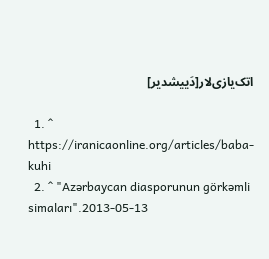اتک‌یازی‌لار[دَییشدیر]

  1. ^ https://iranicaonline.org/articles/baba-kuhi
  2. ^ "Azərbaycan diasporunun görkəmli simaları".2013-05-13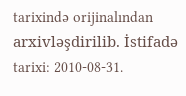tarixində orijinalından arxivləşdirilib. İstifadə tarixi: 2010-08-31.